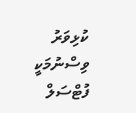ކުޅިވަރު
ވިސްނުމަކީ ފުޓްސަލް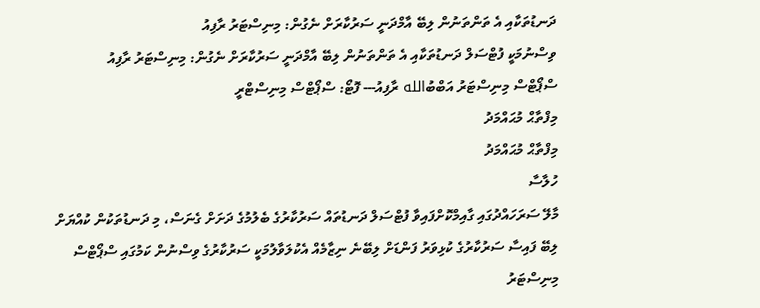ދަނޑުތަކާއި އެ ތަންތަނުން ލިބޭ އާމްދަނީ ސަރުކާރަށް ނެގުން: މިނިސްޓަރު ރާފިއު
ވިސްނުމަކީ ފުޓްސަލް ދަނޑުތަކާއި އެ ތަންތަނުން ލިބޭ އާމްދަނީ ސަރުކާރަށް ނެގުން: މިނިސްޓަރު ރާފިއު
ސްޕޯޓްސް މިނިސްޓަރު އަބްބުالله ރާފިއު--- ފޮޓޯ: ސްޕޯޓްސް މިނިސްޓްރީ
މިފްތާޙް މުޙައްމަދު
މިފްތާޙް މުޙައްމަދު
ހުލާސާ
މާލޭ ސަރަހައްދުގައި ގާއިމްކޮށްފައިވާ ފުޓްސަލް ދަނޑުތައް ސަރުކާރުގެ ބެލުމުގެ ދަށަށް ގެނަސް، މި ދަނޑުތަކުން ކުއްޔަށް ލިބޭ ފައިސާ ސަރުކާރުގެ ކުޅިވަރު ފަންޑަށް ލިބޭނެ ނިޒާމެއް އެކުލަވާލުމަކީ ސަރުކާރުގެ ވިސްނުން ކަމުގައި ސްޕޯޓްސް މިނިސްޓަރު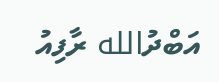އަބްދުالله ރާފިއު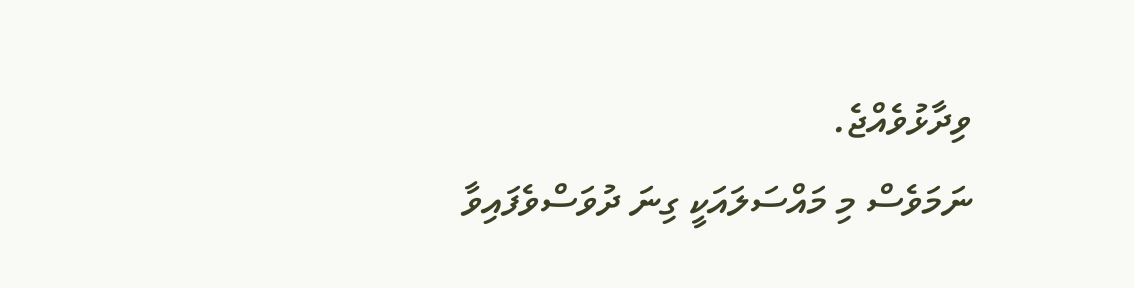ވިދާޅުވެއްޖެ.
ނަމަވެސް މި މައްސަލައަކީ ގިނަ ދުވަސްވެފައިވާ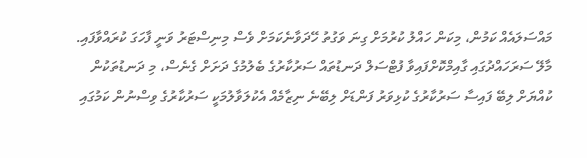މައްސަލައެއް ކަމުން، މިކަން ހައްލު ކުރުމަށް ގިނަ ވަގުތު ހޭދަވާނެކަމަށް ވެސް މިނިސްޓަރު ވަނީ ފާހަގަ ކުރައްވާފައި.
މާލޭ ސަރަހައްދުގައި ގާއިމްކޮށްފައިވާ ފުޓްސަލް ދަނޑުތައް ސަރުކާރުގެ ބެލުމުގެ ދަށަށް ގެނެސް، މި ދަނޑުތަކުން ކުއްޔަށް ލިބޭ ފައިސާ ސަރުކާރުގެ ކުޅިވަރު ފަންޑަށް ލިބޭނެ ނިޒާމެއް އެކުލަވާލުމަކީ ސަރުކާރުގެ ވިސްނުން ކަމުގައި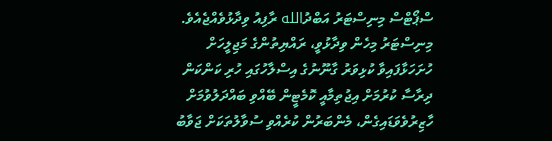ސްޕޯޓްސް މިނިސްޓަރު އަބްދުالله ރާފިއު ވިދާޅުވެއްޖެއެވެ. މިނިސްޓަރު މިހެން ވިދާޅުވީ، ރައްޔިތުންގެ މަޖިލީހަށް ހުށަހަޅާފައިވާ ކުޅިވަރު ގާނޫނުގެ އިސްލާހުގައި ހުރި ކަންކަން ދިރާސާ ކުރުމަށް އިޖުތިމާއީ ކޮމެޓީން ބޭއްވި ބައްދަލުވުމަށް ހާޒިރުވެވަޑައިގެން، މެންބަރުން ކުރެއްވި ސުވާލުތަކަށް ޖަވާބު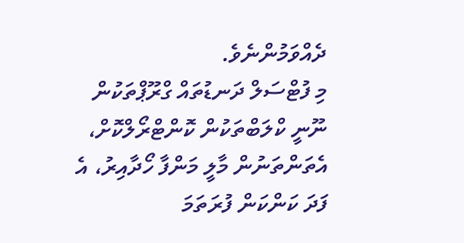ދެއްވަމުންނެވެ.
މި ފުޓްސަލް ދަނޑުތައް ގްރޫޕްތަކުން ނޫނީ ކްލަބްތަކުން ކޮންޓްރޯލްކޮށް، އެތަންތަނުން މާލީ މަންފާ ހޯދާއިރު، އެ ފަދަ ކަންކަން ފުރަތަމަ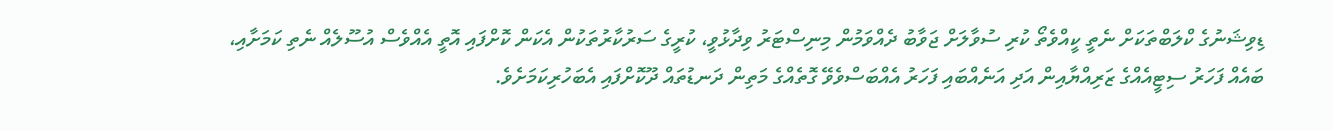ޑިވިޝަނުގެ ކްލަބްތަކަށް ނެތީ ކީއްވެތޯ ކުރި ސުވާލަށް ޖަވާބު ދެއްވަމުން މިނިސްޓަރު ވިދާޅުވީ، ކުރީގެ ސަރުކާރުތަކުން އެކަން ކޮށްފައި އޮތީ އެއްވެސް އުސޫލެއް ނެތި ކަމަށާއި، ބައެއް ފަހަރު ސިޓީއެއްގެ ޒަރިއްޔާއިން އަދި އަނެއްބައި ފަހަރު އެއްބަސްވެވޭ ގޮތެއްގެ މަތިން ދަނޑުތައް ދޫކޮށްފައި އެބަހުރިކަމަށެވެ.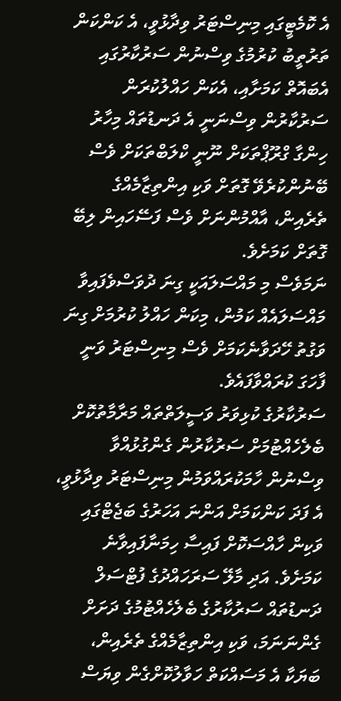އެ ކޮމެޓީގައި މިނިސްޓަރު ވިދާޅުވީ، އެ ކަންކަން ތަރުތީބު ކުރުމުގެ ވިސްނުން ސަރުކާރުގައި އެބައޮތް ކަމަށާއި، އެކަން ހައްލުކުރަން ސަރުކާރުން ވިސްނަނީ އެ ދަނޑުތައް މިހާރު ހިންގާ ގްރޫޕްތަކަށް ނޫނީ ކްލަބްތަކަށް ވެސް ބޭނުންކުރެވޭ ގޮތަށް ވަކި އިންތިޒާމެއްގެ ތެރެއިން، އާއްމުންނަށް ވެސް ފަސޭހައިން ލިބޭ ގޮތަށް ކަމަށެވެ.
ނަމަވެސް މި މައްސަލައަކީ ގިނަ ދުވަސްވެފައިވާ މައްސަލައެއް ކަމުން، މިކަން ހައްލު ކުރުމަށް ގިނަ ވަގުތު ހޭދަވާނެކަމަށް ވެސް މިނިސްޓަރު ވަނީ ފާހަގަ ކުރައްވާފައެވެ.
ސަރުކާރުގެ ކުޅިވަރު ވަސީލަތްތައް މަރާމާތުކޮށް ބެލެހެއްޓުމަށް ސަރުކާރުން ގެންގުޅުއްވާ ވިސްނުން ހާމަކުރައްވަމުން މިނިސްޓަރު ވިދާޅުވީ، އެ ފަދަ ކަންކަމަށް އަންނަ އަހަރުގެ ބަޖެޓްގައި ވަކިން ހާއްސަކޮށް ފައިސާ ހިމަނާފައިވާނެ ކަމަށެވެ. އަދި މާލޭ ސަރަހައްދުގެ ފުޓްސަލް ދަނޑުތައް ސަރުކާރުގެ ބެލެހެއްޓުމުގެ ދަށަށް ގެންނަނަމަ، ވަކި އިންތިޒާމެއްގެ ތެރެއިން، ބަޔަކާ އެ މަސައްކަތް ހަވާލުކޮށްގެން ވިޔަސް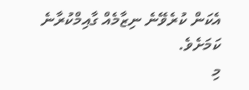އެކަން ކުރެވޭނެ ނިޒާމެއް ގާއިމްކުރާނެ ކަމަށެވެ.
މި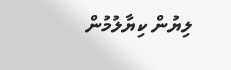ލިޔުން ކިޔާލުމުން